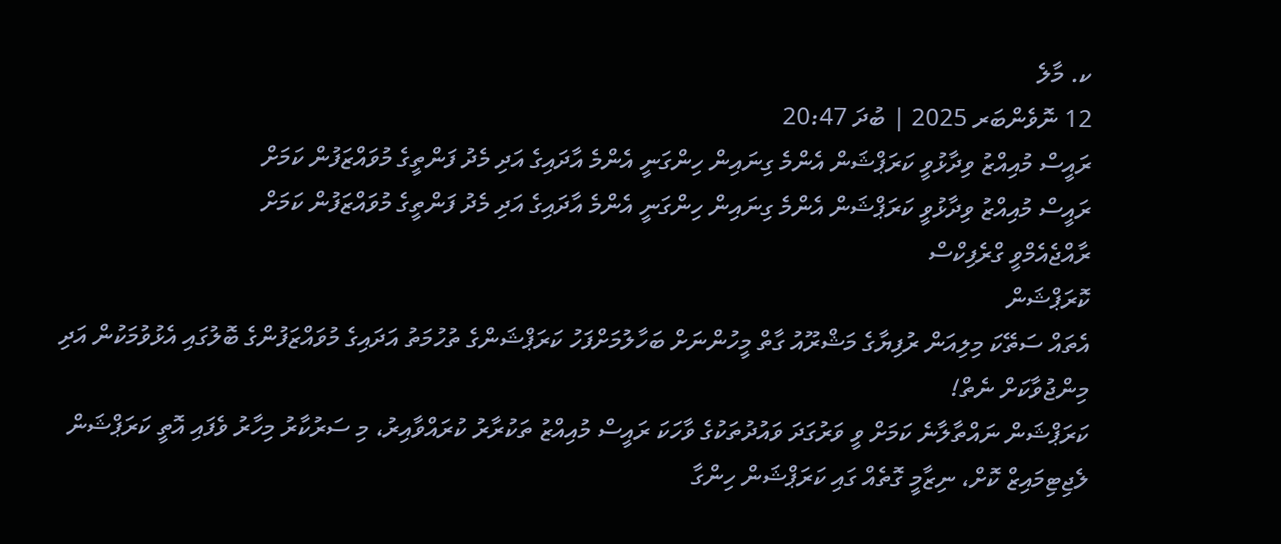ކ. މާލެ
12 ނޮވެންބަރ 2025 | ބުދަ 20:47
ރައީސް މުއިއްޒު ވިދާޅުވީ ކަރަޕްޝަން އެންމެ ގިނައިން ހިންގަނީ އެންމެ އާދައިގެ އަދި މެދު ފަންތީގެ މުވައްޒަފުން ކަމަށް
ރައީސް މުއިއްޒު ވިދާޅުވީ ކަރަޕްޝަން އެންމެ ގިނައިން ހިންގަނީ އެންމެ އާދައިގެ އަދި މެދު ފަންތީގެ މުވައްޒަފުން ކަމަށް
ރާއްޖެއެމްވީ ގްރެފިކްސް
ކޮރަޕްޝަން
އެތައް ސަތޭކަ މިލިއަން ރުފިޔާގެ މަޝްރޫއު ގާތް މީހުންނަށް ބަހާލުމަށްފަހު ކަރަޕްޝަންގެ ތުހުމަތު އަދައިގެ މުވައްޒަފުންގެ ބޮލުގައި އެޅުވުމަކުން އަދި މިންޖުވާކަށް ނެތް!
ކަރަޕްޝަން ނައްތާލާނެ ކަމަށް ވީ ވަރުގަދަ ވައުދުތަކުގެ ވާހަކަ ރައީސް މުއިއްޒު ތަކުރާރު ކުރައްވާއިރު، މި ސަރުކާރު މިހާރު ވެފައި އޮތީ ކަރަޕްޝަން ލެޖިޓިމައިޒް ކޮށް، ނިޒާމީ ގޮތެއް ގައި ކަރަޕްޝަން ހިންގާ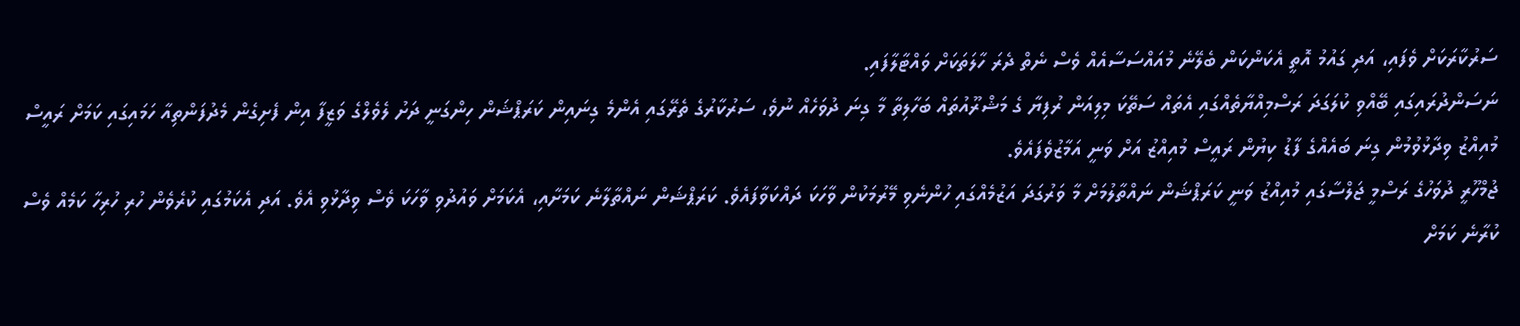ސަރުކާރަކަށް ވެފައި، އަދި ގައުމު އޮތީ އެކަންކަން ބެލޭނެ މުއައްސަސާއެއް ވެސް ނެތް ދެރަ ހާލަތަކަށް ވައްޓާލާފައި.
ނަސަންދުރައިގައި ބޭއްވި ކުލަގަދަ ރަސްމިއްޔާތެއްގައި އެތައް ސަތޭކަ މިލިއަން ރުފިޔާ ގެ މަޝްރޫއުތައް ބަހާލިތާ މާ ގިނަ ދުވަހެއް ނުވެ، ސަރުކާރުގެ ތެރޭގައި އެންމެ ގިނައިން ކަރަޕްޝަން ހިންގަނީ ދަށު ލެވެލްގެ ވަޒީފާ އިން ފެށިގެން މެދުފަންތިއާ ހަމައިގައި ކަމަށް ރައީސް މުއިއްޒު ވިދާޅުވުމުން ގިނަ ބައެއްގެ ފާޑު ކިޔުން ރައީސް މުއިއްޒު އަށް ވަނީ އަމާޒުވެފައެވެ.
ޖުމްހޫރީ ދުވަހުގެ ރަސްމީ ޖަލްސާގައި މުއިއްޒު ވަނީ ކަރަޕްޝަން ނައްތާލުމަށް މާ ވަރުގަދަ އަޒުމެއްގައި ހުންނެވި މޭރުމަކުން ވާހަކަ ދައްކަވާފައެވެ. ކަރަޕްޝަން ނައްތާލާނެ ކަމަށާއި، އެކަމަށް ވައުދުވި ވާހަކަ ވެސް ވިދާޅުވި އެވެ. އަދި އެކަމުގައި ކުރެވެން ހުރި ހުރިހާ ކަމެއް ވެސް ކުރާނެ ކަމަށް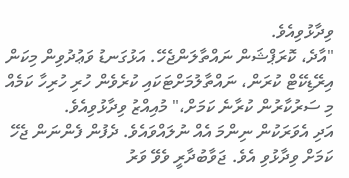ވިދާޅުވިއެވެ.
"އާދެ، ކޮރަޕްޝަން ނައްތާލަންޖެހޭ. އަޅުގަނޑު ވަޢުދުވިން މިކަން އިރޭޑިކޭޓް ކުރަން، ނައްތާލުމަށްޓަކައި ކުރެވެން ހުރި ހުރިހާ ކަމެއް މި ސަރުކާރުން ކުރާނެ ކަމަށް،" މުއިއްޒު ވިދާޅުވިއެވެ.
އަދި އެވަރަކުން ނިންމަ އެއް ނުލައްވައެވެ. ދެފުން ފެންނަން ޖެހޭ ކަމަށް ވިދާޅުވި އެވެ. ޖަވާބުދާރީ ވެވޭ ވަރު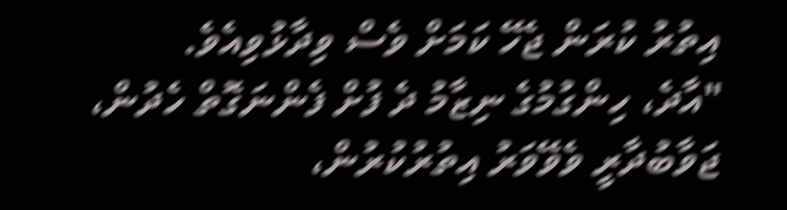އިތުރު ކުރަން ޖެހޭ ކަމަށް ވެސް ވިދާޅުވިއެވެ.
"އާދެ، ހިންގުމުގެ ނިޒާމު ދެ ފުށް ފެންނަގޮތް ހެދުން، ޖަވާބުދާރީ ވެވޭވަރު އިތުރުކުރުން،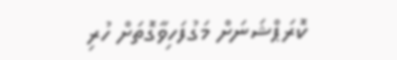ކޮރަޕްޝަނަށް މަގުފަހިވާގޮތަށް ހުރި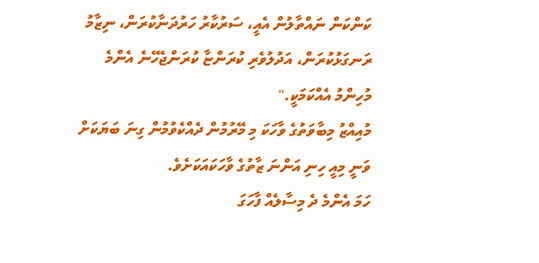ކަންކަން ނައްތާލުން އެއީ، ސަރުކާރު ހަރުދަނާކުރަން، ނިޒާމު ރަނގަޅުކުރަން، އަދުލުވެރި ކުރަންޏާ ކުރަންޖެހޭނެ އެންމެ މުހިންމު އެއްކަމަކީ."
މުއިއްޒު މިބާވަތުގެ ވާހަކަ މި މޭރުމުން ދެއްކެވުމުން ގިނަ ބަޔަކަށް ވަނީ މިއީ ހިނި އަންނަ ޒާތުގެ ވާހަކައަކަށެވެ.
ހަމަ އެންމެ ދެ މިސާލެއް ފާހަގަ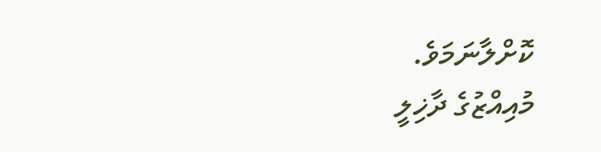ކޮށްލާނަމަވެ.
މުއިއްޒުގެ ދާޚިލީ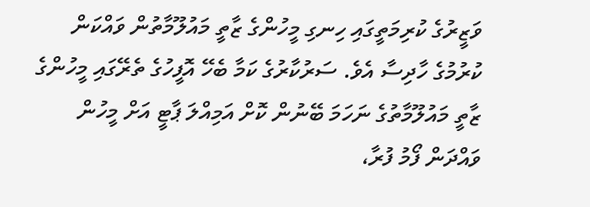ވަޒީރުގެ ކުރިމަތީގައި ހިނގި މީހުންގެ ޒާތީ މައުލޫމާތުން ވައްކަން ކުރުމުގެ ހާދިސާ އެވެ. ސަރުކާރުގެ ކަމާ ބެހޭ އޮފީހުގެ ތެރޭގައި މީހުންގެ ޒާތީ މައުލޫމާތުގެ ނަހަމަ ބޭނުން ކޮށް އަމިއްލަ ޕާޓީ އަށް މީހުން ވައްދަން ފޯމު ފުރާ،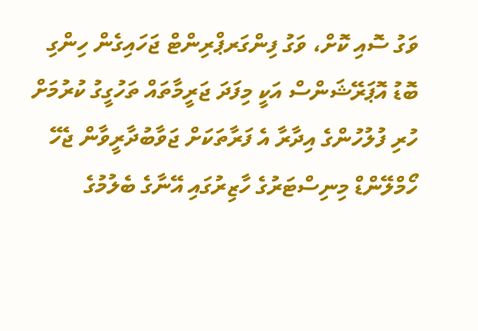ވަގު ސޮއި ކޮށް، ވަގު ފިންގަރޕްރިންޓް ޖަހައިގެން ހިންގި ބޮޑު އޮޕަރޭޝަންސް އަކީ މިފަދަ ޖަރީމާތައް ތަހުގީގު ކުރުމަށް ހުރި ފުލުހުންގެ އިދާރާ އެ ފަރާތަކަށް ޖަވާބުދާރީވާން ޖެހޭ ހޯމްލޭންޑް މިނިސްޓަރުގެ ހާޒިރުގައި އޭނާގެ ބެލުމުގެ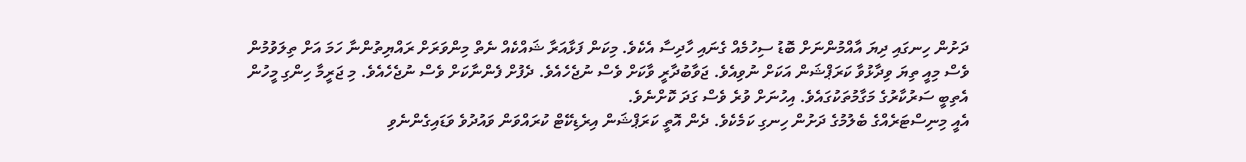ދަށުން ހިނގައި ދިޔަ އާއްމުންނަށް ބޮޑު ސިހުމެއް ގެނައި ހާދިސާ އެކެވެ. މިކަން ފަޅާއަރާ ޝައްކެއް ނެތް މިންވަރަށް ރައްޔިތުންނާ ހަމަ އަށް ތިލަވުމުން ވެސް މިއީ ތިޔަ ވިދާޅުވާ ކަރަޕްޝަން އަކަށް ނުވިއެވެ. ޖަވާބުދާރީ ވާކަށް ވެސް ނުޖެހެއެވެ. ދެފުށް ފެންނާކަށް ވެސް ނުޖެހެއެވެ. މި ޖަރީމާ ހިންގި މީހުން އެތިބީ ސަރުކާރުގެ މަގާމުތަކުގައެވެ. އިހުނަށް ވުރެ ވެސް ގަދަ ކޮށްނެވެ.
އެއީ މިނިސްޓަރެއްގެ ބެލުމުގެ ދަށުން ހިނގި ކަމެކެވެ. ދެން އޮތީ ކަރަޕްޝަން އިރެޑިކޭޓް ކުރައްވަން ވައުދުވެ ވަޑައިގެންނެވި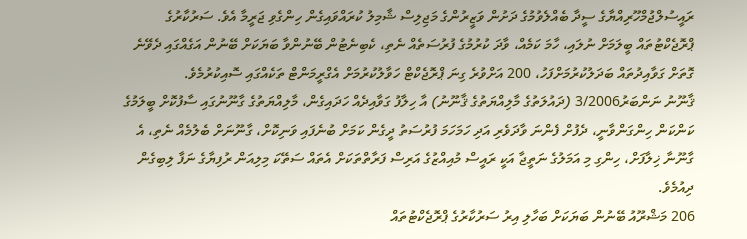ރައީސުލްޖުމްހޫރިއްޔާގެ ސީދާ ބެއްލެވުމުގެ ދަށުން ވަޒީރުންގެ މަޖިލިސް ޝާމިލު ކުރައްވައިގެން ހިންގެވި ޖަރީމާ އެވެ. ސަރުކާރުގެ ޕްރޮޖެކްޓުތައް ބީލަމަށް ނުލައި، ހާމަ ކަމެއް، ވާދަ ކުރުމުގެ ފުރުސަތެއް ނެތި، ކެބިނެޓުން ބޭނުންވާ ބަޔަކަށް ބޭނުން އަގެއްގައި ދެވޭނެ ގޮތަށް ގަވާއިދުތައް ބަދަލުކުރުމަށްފަހު، 200 އަށްވުރެ ގިނަ ޕްރޮޖެކްޓް ހަވާލުކުރުމަށް އެގްރީމަންޓް ތަކެއްގައި ސޮއިކުރުމެވެ.
ޤާނޫނު ނަންބަރު3/2006 (ދައުލަތުގެ މާލިއްޔަތުގެ ޤާނޫނު) އާ ހިލާފު ގަވާއިދެއް ހަދައިގެން، މާލިއްޔަތުގެ ގާނޫނުގައި ސާފުކޮށް ބީލަމުގެ ކަންކަން ހިންގަންވާނީ، ދެފުށް ފެންނަ ވާދަވެރި އަދި ހަމަހަމަ ފުރުސަތު ދީގެން ކަމަށް ބުނެފައި ވަނިކޮށް، ގާނޫނަށް ބެލުމެއް ނެތި، އެ ގާނޫނާ ޚިލާފަށް، ހިންގި މި އަމަލުގެ ނަތީޖާ އަކީ ރައީސް މުއިއްޒުގެ އަރިސް ފަރާތްތަކަށް އެތައް ސަތޭކަ މިލިއަން ރުފިޔާގެ ނަފާ ލިބިގެން ދިއުމެވެ.
206 މަޝްރޫއު ބޭނުން ބަޔަކަށް ބަހާލި އިރު ސަރުކާރުގެ ޕްރޮޖެކްޓުތައް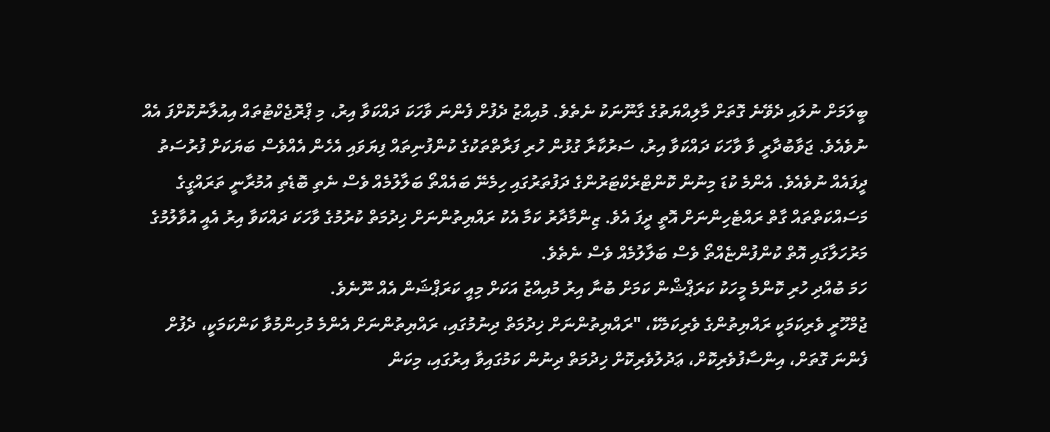ބީލަމަށް ނުލައި ދެވޭނެ ގޮތަށް މާލިއްޔަތުގެ ގާނޫނަކު ނެތެވެ. މުއިއްޒު ދެފުށް ފެންނަ ވާހަކަ ދައްކަވާ އިރު، މި ޕްރޮޖެކްޓުތައް އިއުލާނުކޮށްފަ އެއް ނުވެއެވެ. ޖަވާބުދާރީ ވާ ވާހަކަ ދައްކަވާ އިރު، ސަރުކާރާ ގުޅުން ހުރި ފަރާތްތަކުގެ ކުންފުނިތައް ފިޔަވައި އެހެން އެއްވެސް ބަޔަކަށް ފުރުސަތު ދީފައެއް ނުވެއެވެ. އެންމެ ކުޑަ މިނުން ކޮންޓްރެކްޓަރުންގެ ދަފުތަރުގައި ހިމެނޭ ބައެއްތޯ ބަލާލުމެއް ވެސް ނެތި ބޮޑެތި އުމުރާނީ ތަރައްގީގެ މަސައްކަތްތައް ގާތް ރައްޓެހިންނަށް އޮތީ ދީފަ އެވެ. ޒިންމާދާރު ކަމާ އެކު ރައްޔިތުންނަށް ޚިދުމަތް ކުރުމުގެ ވާހަކަ ދައްކަވާ އިރު އެއީ އުވާލުމުގެ މަރުހަލާގައި އޮތް ކުންފުންޏެއްތޯ ވެސް ބަލާލުމެއް ވެސް ނެތެވެ.
ހަމަ ބުއްދި ހުރި ކޮންމެ މީހަކު ކަރަޕްޝްން ކަމަށް ބުނާ އިރު މުއިއްޒު އަކަށް މިއީ ކަރަޕްޝަން އެއް ނޫނެވެ.
ޖުމްހޫރީ ވެރިކަމަކީ ރައްޔިތުންގެ ވެރިކަމެކޭ، "ރައްޔިތުންނަށް ޚިދުމަތް ދިނުމުގައި، ރައްޔިތުންނަށް އެންމެ މުހިންމުވާ ކަންކަމަކީ، ދެފުށް ފެންނަ ގޮތަށް، އިންސާފުވެރިކޮށް، ޢަދުލުވެރިކޮށް ޚިދުމަތް ދިނުން ކަމުގައިވާ އިރުގައި، މިކަން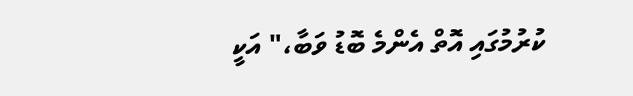ކުރުމުގައި އޮތް އެންމެ ބޮޑު ވަބާ،" އަކީ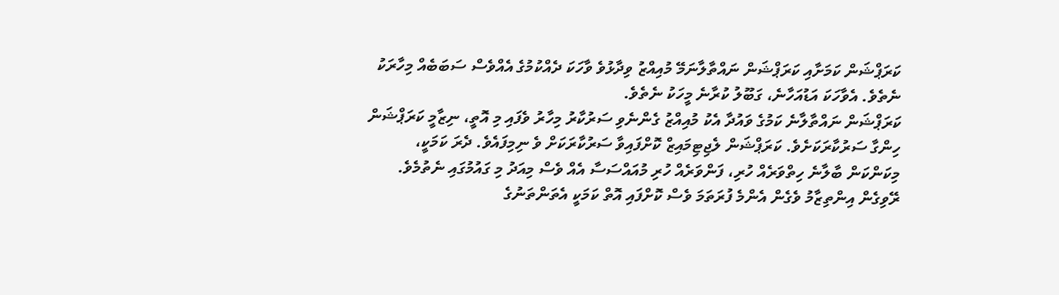ކަރަޕްޝަން ކަމަށާއި ކަރަޕްޝަން ނައްތާލާނަމޭ މުއިއްޒު ވިދާޅުވެ ވާހަކަ ދެއްކުމުގެ އެއްވެސް ސަބަބެއް މިހާރަކު ނެތެވެ. އެވާހަކަ އަޑުއަހާނެ، ގަބޫލު ކުރާނެ މީހަކު ނެތެވެ.
ކަރަޕްޝަން ނައްތާލާނެ ކަމުގެ ވައުދާ އެކު މުއިއްޒު ގެންނެވި ސަރުކާރު މިހާރު ވެފައި މި އޮތީ، ނިޒާމީ ކަރަޕްޝަން ހިންގާ ސަރުކާރަކަށެވެ. ކަރަޕްޝަން ލެޖިޓިމައިޒް ކޮށްފައިވާ ސަރުކާރަކަށް ވެ ނިމިފައެވެ. ދެރަ ކަމަކީ، މިކަންކަން ބާލާނެ ހިތްވަރެއް ހުރި، ފަންވަރެއް ހުރި މުއައްސަސާ އެއް ވެސް މިއަދު މި ގައުމުގައި ނެތުމެވެ. ރޭވިގެން އިންތިޒާމު ވެގެން އެންމެ ފުރަތަމަ ވެސް ކޮށްފައި އޮތް ކަމަކީ އެތަންތަނުގެ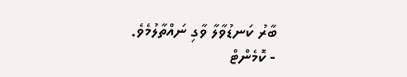ބާރު ކަނޑުވާލާ ވާގި ނައްތާލުމެވެ.
- ކޮމެންޓް